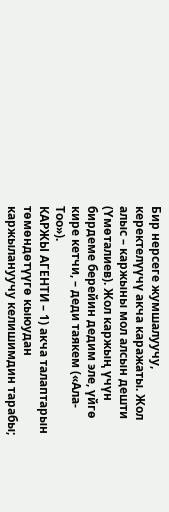Бир нерсеге жумшалуучу, керектелүүчү акча каражаты. Жол алыс – каржыны мол алсын дешти (Үмөталиев). Жол каржың үчүн бирдеме берейин дедим эле, үйгө кире кетчи, – деди таякем («Ала-Тоо»).
КАРЖЫ АГЕНТИ – 1) акча талаптарын төмөндөтүүгө кыюудан каржылануучу келишимдин тарабы;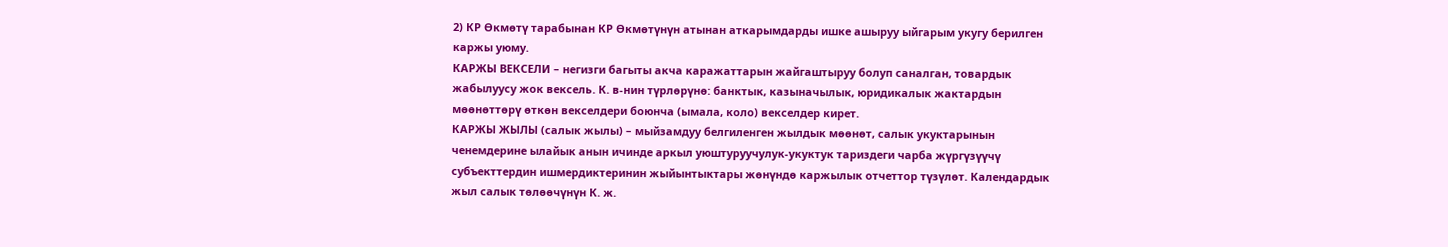2) КР Өкмөтү тарабынан КР Өкмөтүнүн атынан аткарымдарды ишке ашыруу ыйгарым укугу берилген каржы уюму.
КАРЖЫ ВЕКСЕЛИ – негизги багыты акча каражаттарын жайгаштыруу болуп саналган, товардык жабылуусу жок вексель. К. в-нин түрлөрүнө: банктык, казыначылык, юридикалык жактардын мөөнөттөрү өткөн векселдери боюнча (ымала, коло) векселдер кирет.
КАРЖЫ ЖЫЛЫ (салык жылы) – мыйзамдуу белгиленген жылдык мөөнөт, салык укуктарынын ченемдерине ылайык анын ичинде аркыл уюштуруучулук-укуктук тариздеги чарба жүргүзүүчү субъекттердин ишмердиктеринин жыйынтыктары жөнүндө каржылык отчеттор түзүлөт. Календардык жыл салык төлөөчүнүн К. ж.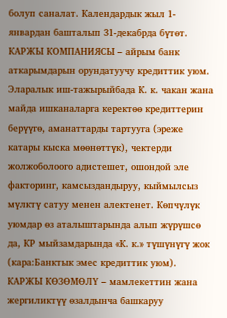болуп саналат. Календардык жыл 1-январдан башталып 31-декабрда бүтөт.
КАРЖЫ КОМПАНИЯСЫ – айрым банк аткарымдарын орундатуучу кредиттик уюм. Эларалык иш-тажырыйбада К. к. чакан жана майда ишканаларга керектөө кредиттерин берүүгө, аманаттарды тартууга (эреже катары кыска мөөнөттүк), чектерди жолжоболоого адистешет, ошондой эле факторинг, камсыздандыруу, кыймылсыз мүлктү сатуу менен алектенет. Көпчүлүк уюмдар өз аталыштарында алып жүрүшсө да, КР мыйзамдарында «К. к.» түшүнүгү жок (кара:Банктык эмес кредиттик уюм).
КАРЖЫ КӨЗӨМӨЛҮ – мамлекеттин жана жергиликтүү өзалдынча башкаруу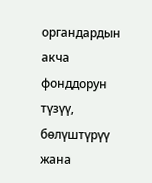органдардын акча фонддорун түзүү, бөлүштүрүү жана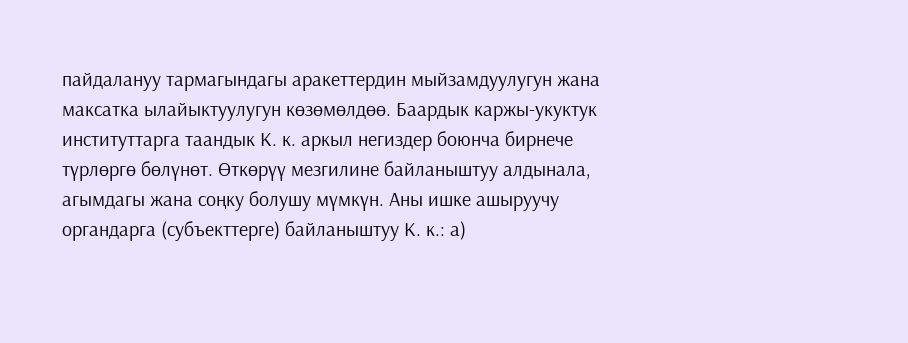пайдалануу тармагындагы аракеттердин мыйзамдуулугун жана максатка ылайыктуулугун көзөмөлдөө. Баардык каржы-укуктук институттарга таандык К. к. аркыл негиздер боюнча бирнече түрлөргө бөлүнөт. Өткөрүү мезгилине байланыштуу алдынала, агымдагы жана соңку болушу мүмкүн. Аны ишке ашыруучу органдарга (субъекттерге) байланыштуу К. к.: а)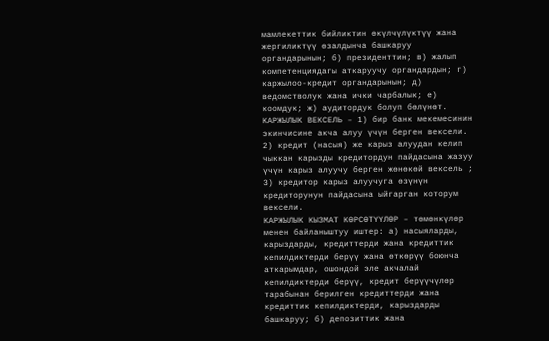мамлекеттик бийликтин өкүлчүлүктүү жана жергиликтүү өзалдынча башкаруу органдарынын; б) президенттин; в) жалып компетенциядагы аткаруучу органдардын; г) каржылоо-кредит органдарынын; д) ведомстволук жана ички чарбалык; е) коомдук; ж) аудитордук болуп бөлүнөт.
КАРЖЫЛЫК ВЕКСЕЛЬ – 1) бир банк мекемесинин экинчисине акча алуу үчүн берген вексели. 2) кредит (насыя) же карыз алуудан келип чыккан карызды кредитордун пайдасына жазуу үчүн карыз алуучу берген жөнөкөй вексель ; 3) кредитор карыз алуучуга өзүнүн кредиторунун пайдасына ыйгарган которум вексели.
КАРЖЫЛЫК КЫЗМАТ КӨРСӨТҮҮЛӨР – төмөнкүлөр менен байланыштуу иштер: а) насыяларды, карыздарды, кредиттерди жана кредиттик кепилдиктерди берүү жана өткөрүү боюнча аткарымдар, ошондой эле акчалай кепилдиктерди берүү, кредит берүүчүлөр тарабынан берилген кредиттерди жана кредиттик кепилдиктерди, карыздарды башкаруу; б) депозиттик жана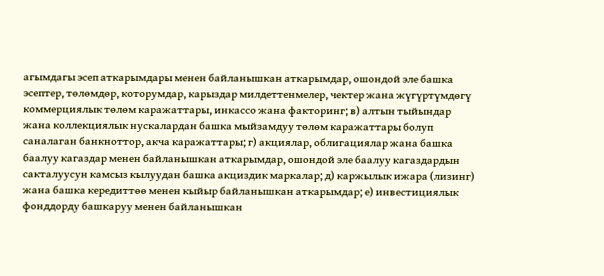агымдагы эсеп аткарымдары менен байланышкан аткарымдар, ошондой эле башка эсептер, төлөмдөр, которумдар, карыздар милдеттенмелер, чектер жана жүгүртүмдөгү коммерциялык төлөм каражаттары, инкассо жана факторинг; в) алтын тыйындар жана коллекциялык нускалардан башка мыйзамдуу төлөм каражаттары болуп саналаган банкноттор, акча каражаттары; г) акциялар, облигациялар жана башка баалуу кагаздар менен байланышкан аткарымдар, ошондой эле баалуу кагаздардын сакталуусун камсыз кылуудан башка акциздик маркалар; д) каржылык ижара (лизинг) жана башка кередиттөө менен кыйыр байланышкан аткарымдар; е) инвестициялык фонддорду башкаруу менен байланышкан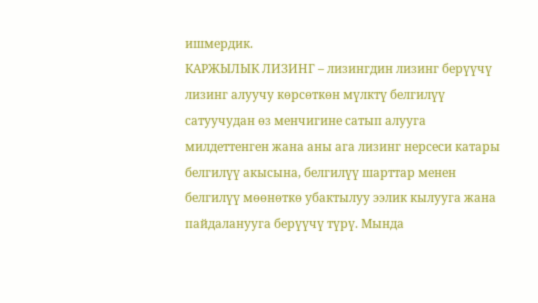ишмердик.
КАРЖЫЛЫК ЛИЗИНГ – лизингдин лизинг берүүчү лизинг алуучу көрсөткөн мүлктү белгилүү сатуучудан өз менчигине сатып алууга милдеттенген жана аны ага лизинг нерсеси катары белгилүү акысына, белгилүү шарттар менен белгилүү мөөнөткө убактылуу ээлик кылууга жана пайдаланууга берүүчү түрү. Мында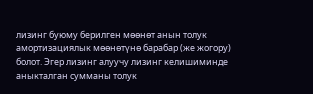лизинг буюму берилген мөөнөт анын толук амортизациялык мөөнөтүнө барабар (же жогору) болот. Эгер лизинг алуучу лизинг келишиминде аныкталган сумманы толук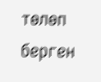төлөп берген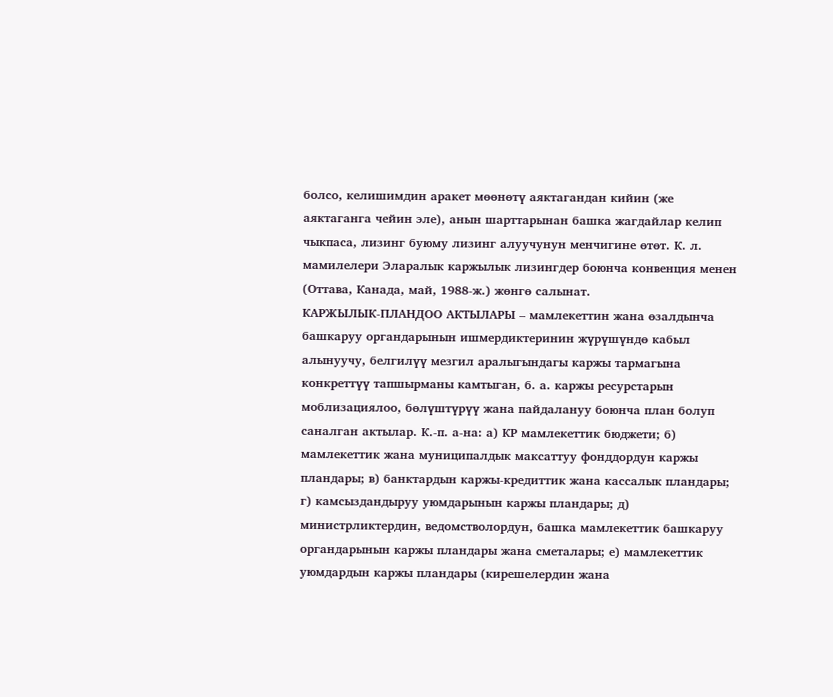болсо, келишимдин аракет мөөнөтү аяктагандан кийин (же аяктаганга чейин эле), анын шарттарынан башка жагдайлар келип чыкпаса, лизинг буюму лизинг алуучунун менчигине өтөт. К. л. мамилелери Эларалык каржылык лизингдер боюнча конвенция менен (Оттава, Канада, май, 1988-ж.) жөнгө салынат.
КАРЖЫЛЫК-ПЛАНДОО АКТЫЛАРЫ – мамлекеттин жана өзалдынча башкаруу органдарынын ишмердиктеринин жүрүшүндө кабыл алынуучу, белгилүү мезгил аралыгындагы каржы тармагына конкреттүү тапшырманы камтыган, б. а. каржы ресурстарын моблизациялоо, бөлүштүрүү жана пайдалануу боюнча план болуп саналган актылар. К.-п. а-на: а) КР мамлекеттик бюджети; б) мамлекеттик жана муниципалдык максаттуу фонддордун каржы пландары; в) банктардын каржы-кредиттик жана кассалык пландары; г) камсыздандыруу уюмдарынын каржы пландары; д) министрликтердин, ведомстволордун, башка мамлекеттик башкаруу органдарынын каржы пландары жана сметалары; е) мамлекеттик уюмдардын каржы пландары (кирешелердин жана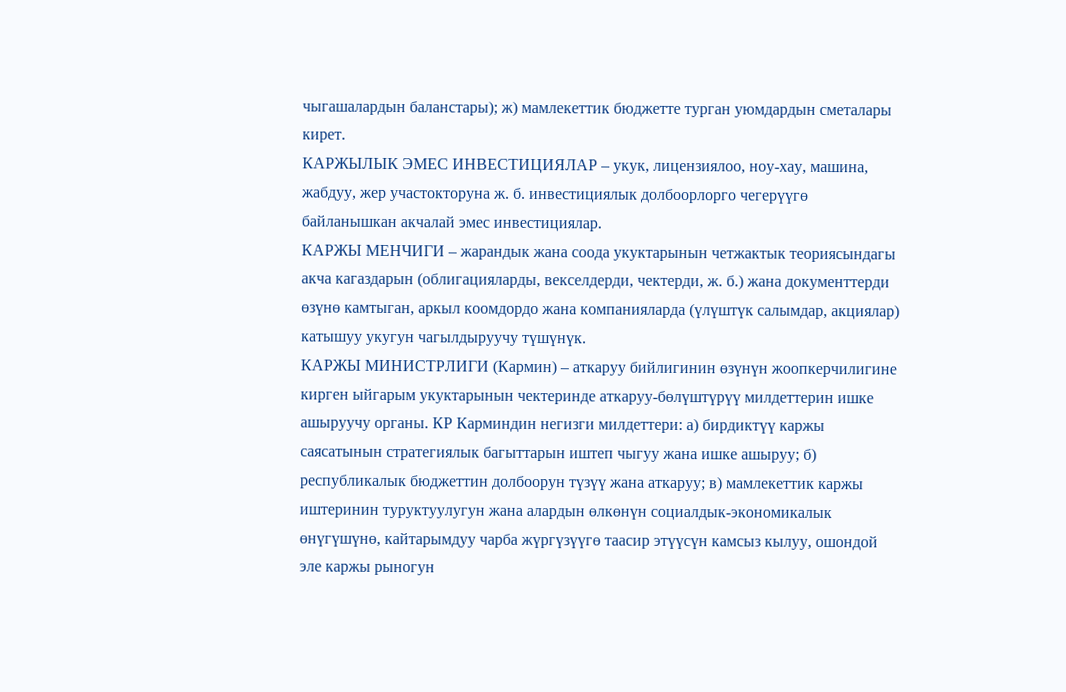чыгашалардын баланстары); ж) мамлекеттик бюджетте турган уюмдардын сметалары кирет.
КАРЖЫЛЫК ЭМЕС ИНВЕСТИЦИЯЛАР – укук, лицензиялоо, ноу-хау, машина, жабдуу, жер участокторуна ж. б. инвестициялык долбоорлорго чегерүүгө байланышкан акчалай эмес инвестициялар.
КАРЖЫ МЕНЧИГИ – жарандык жана соода укуктарынын четжактык теориясындагы акча кагаздарын (облигацияларды, векселдерди, чектерди, ж. б.) жана документтерди өзүнө камтыган, аркыл коомдордо жана компанияларда (үлүштүк салымдар, акциялар) катышуу укугун чагылдыруучу түшүнүк.
КАРЖЫ МИНИСТРЛИГИ (Кармин) – аткаруу бийлигинин өзүнүн жоопкерчилигине кирген ыйгарым укуктарынын чектеринде аткаруу-бөлүштүрүү милдеттерин ишке ашыруучу органы. КР Карминдин негизги милдеттери: а) бирдиктүү каржы саясатынын стратегиялык багыттарын иштеп чыгуу жана ишке ашыруу; б) республикалык бюджеттин долбоорун түзүү жана аткаруу; в) мамлекеттик каржы иштеринин туруктуулугун жана алардын өлкөнүн социалдык-экономикалык өнүгүшүнө, кайтарымдуу чарба жүргүзүүгө таасир этүүсүн камсыз кылуу, ошондой эле каржы рыногун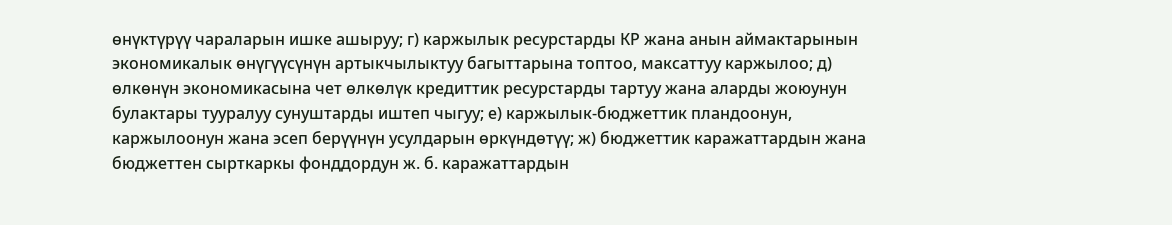өнүктүрүү чараларын ишке ашыруу; г) каржылык ресурстарды КР жана анын аймактарынын экономикалык өнүгүүсүнүн артыкчылыктуу багыттарына топтоо, максаттуу каржылоо; д) өлкөнүн экономикасына чет өлкөлүк кредиттик ресурстарды тартуу жана аларды жоюунун булактары тууралуу сунуштарды иштеп чыгуу; е) каржылык-бюджеттик пландоонун, каржылоонун жана эсеп берүүнүн усулдарын өркүндөтүү; ж) бюджеттик каражаттардын жана бюджеттен сырткаркы фонддордун ж. б. каражаттардын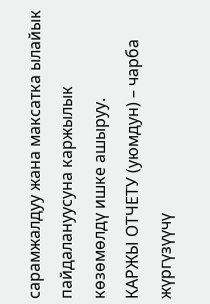сарамжалдуу жана максатка ылайык пайдалануусуна каржылык көзөмөлдү ишке ашыруу.
КАРЖЫ ОТЧЕТУ (уюмдун) – чарба жүргүзүүчү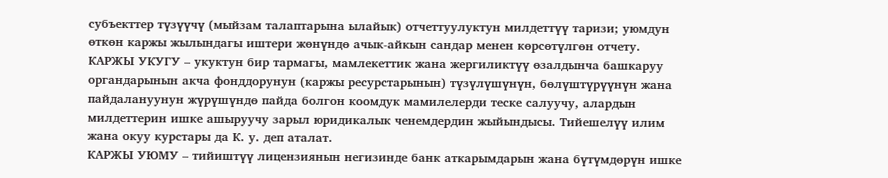субъекттер түзүүчү (мыйзам талаптарына ылайык) отчеттуулуктун милдеттүү таризи; уюмдун өткөн каржы жылындагы иштери жөнүндө ачык-айкын сандар менен көрсөтүлгөн отчету.
КАРЖЫ УКУГУ – укуктун бир тармагы, мамлекеттик жана жергиликтүү өзалдынча башкаруу органдарынын акча фонддорунун (каржы ресурстарынын) түзүлүшүнүн, бөлүштүрүүнүн жана пайдалануунун жүрүшүндө пайда болгон коомдук мамилелерди теске салуучу, алардын милдеттерин ишке ашыруучу зарыл юридикалык ченемдердин жыйындысы. Тийешелүү илим жана окуу курстары да К. у. деп аталат.
КАРЖЫ УЮМУ – тийиштүү лицензиянын негизинде банк аткарымдарын жана бүтүмдөрүн ишке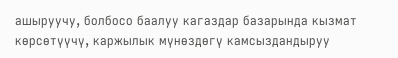ашыруучу, болбосо баалуу кагаздар базарында кызмат көрсөтүүчү, каржылык мүнөздөгү камсыздандыруу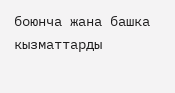боюнча жана башка кызматтарды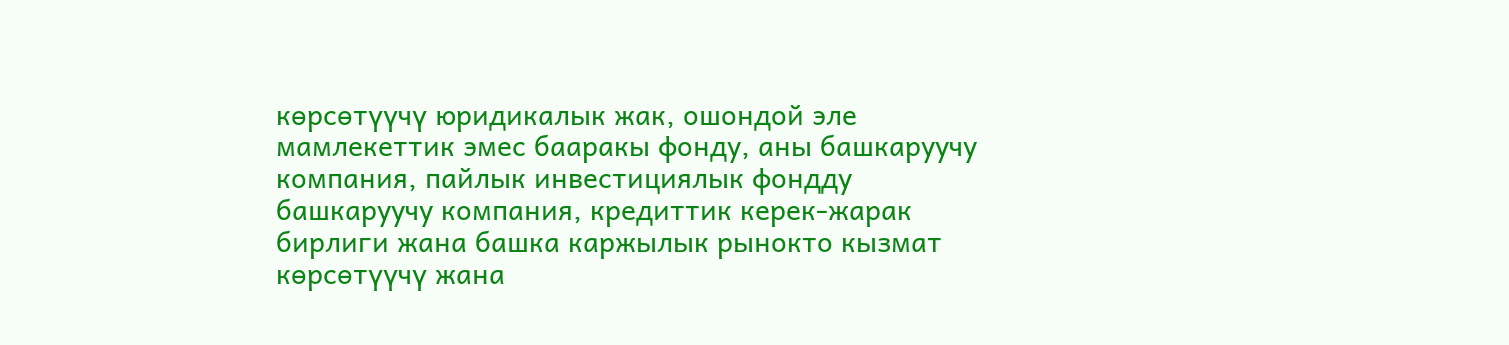көрсөтүүчү юридикалык жак, ошондой эле мамлекеттик эмес бааракы фонду, аны башкаруучу компания, пайлык инвестициялык фондду башкаруучу компания, кредиттик керек-жарак бирлиги жана башка каржылык рынокто кызмат көрсөтүүчү жана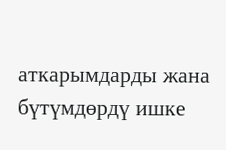аткарымдарды жана бүтүмдөрдү ишке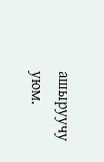ашыруучу уюм.